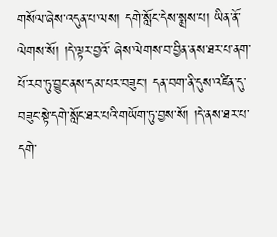གསོལ་ཞེས་འདུན་པ་ལས། དགེ་སློང་དེས་སྨྲས་པ། ཡིན་ནོ་ལེགས་སོ། །དེ་ལྟར་བྱའོ་ ཞེས་ལེགས་བ་བྱིན་ནས་ཐར་པ་ནག་པོ་རབ་ཏུ་བྱུང་ནས་དམ་པར་བཟུང་། དན་བག་ནི་དུས་འཛིན་དུ་བཟུང་སྟེ་དགེ་སློང་ཐར་པའི་གཡོག་ཏུ་བྱས་སོ། །དེ་ནས་ཐར་པ་དགེ་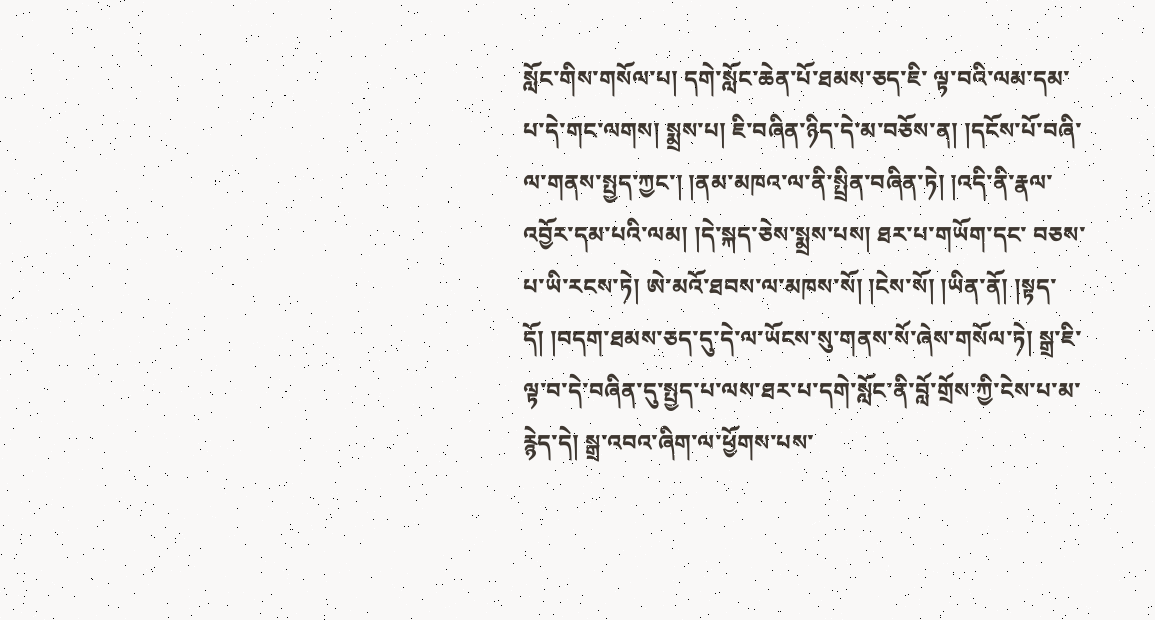སློང་གིས་གསོལ་པ། དགེ་སློང་ཆེན་པོ་ཐམས་ཅད་ཇི་ ལྟ་བའི་ལམ་དམ་པ་དེ་གང་ལགས། སྨྲས་པ། ཇི་བཞིན་ཉིད་དེ་མ་བཅོས་ན། །དངོས་པོ་བཞི་ལ་གནས་སྤྱད་ཀྱང་། །ནམ་མཁའ་ལ་ནི་སྤྲིན་བཞིན་ཏེ། །འདི་ནི་རྣལ་འབྱོར་དམ་པའི་ལམ། །དེ་སྐད་ཅེས་སྨྲས་པས། ཐར་པ་གཡོག་དང་ བཅས་པ་ཡི་རངས་ཏེ། ཨེ་མའོ་ཐབས་ལ་མཁས་སོ། །ངེས་སོ། །ཡིན་ནོ། །སྟད་དོ། །བདག་ཐམས་ཅད་དུ་དེ་ལ་ཡོངས་སུ་གནས་སོ་ཞེས་གསོལ་ཏེ། སྒྲ་ཇི་ལྟ་བ་དེ་བཞིན་དུ་སྤྱད་པ་ལས་ཐར་པ་དགེ་སློང་ནི་བློ་གྲོས་ཀྱི་ངེས་པ་མ་རྙེད་དེ། སྒྲ་འབའ་ཞིག་ལ་ཕྱོགས་པས་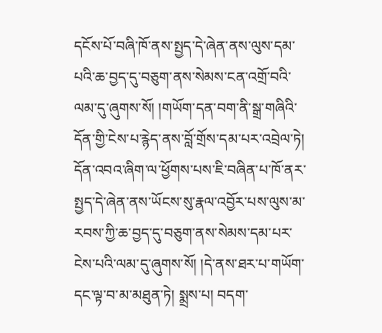དངོས་པོ་བཞི་ཁོ་ནས་སྤྱད་དེ་ཞེན་ནས་ལུས་དམ་པའི་ཆ་བྱད་དུ་བཅུག་ནས་སེམས་ངན་འགྲོ་བའི་ལམ་དུ་ཞུགས་སོ། །གཡོག་དན་བག་ནི་སྒྲ་གཞིའི་དོན་གྱི་ངེས་པ་རྙེད་ནས་བློ་གྲོས་དམ་པར་འབྲེལ་ཏེ། དོན་འབའ་ཞིག་ལ་ཕྱོགས་པས་ཇི་བཞིན་པ་ཁོ་ནར་སྤྱད་དེ་ཞེན་ནས་ཡོངས་སུ་རྣལ་འབྱོར་པས་ལུས་མ་རབས་ཀྱི་ཆ་བྱད་དུ་བཅུག་ནས་སེམས་དམ་པར་ངེས་པའི་ལམ་དུ་ཞུགས་སོ། །དེ་ནས་ཐར་པ་གཡོག་དང་ལྟ་བ་མ་མཐུན་ཏེ། སྨྲས་པ། བདག་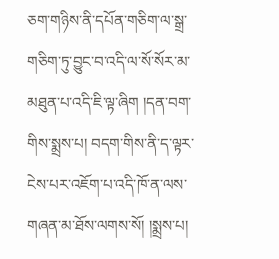ཅག་གཉིས་ནི་དཔོན་གཅིག་ལ་སྒྲ་གཅིག་ཏུ་བྱུང་བ་འདི་ལ་སོ་སོར་མ་མཐུན་པ་འདི་ཇི་ལྟ་ཞིག །དན་བག་གིས་སྨྲས་པ། བདག་གིས་ནི་ད་ལྟར་ངེས་པར་འཇོག་པ་འདི་ཁོ་ན་ལས་གཞན་མ་ཐོས་ལགས་སོ། །སྨྲས་པ།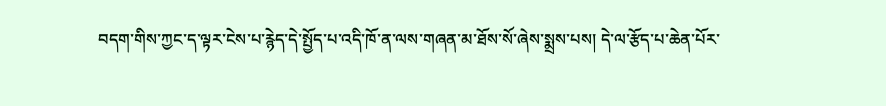བདག་གིས་ཀྱང་ད་ལྟར་ངེས་པ་རྙེད་དེ་སྤྱོད་པ་འདི་ཁོ་ན་ལས་གཞན་མ་ཐོས་སོ་ཞེས་སྨྲས་པས། དེ་ལ་རྩོད་པ་ཆེན་པོར་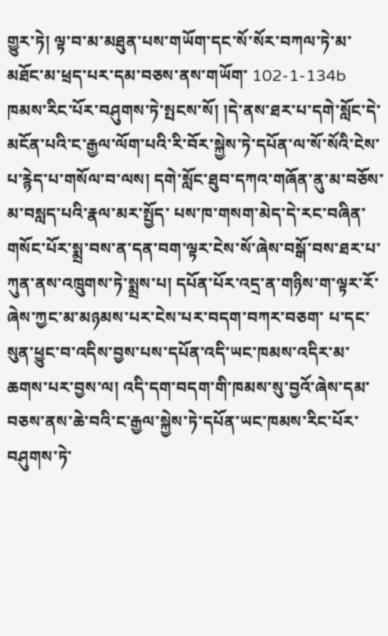གྱུར་ཏེ། ལྟ་བ་མ་མཐུན་པས་གཡོག་དང་སོ་སོར་བཀལ་ཏེ་མ་མཐོང་མ་ཕྲད་པར་དམ་བཅས་ནས་གཡོག་ 102-1-134b ཁམས་རིང་པོར་བཤུགས་ཏེ་སྤངས་སོ། །དེ་ནས་ཐར་པ་དགེ་སློང་དེ་མངོན་པའི་ང་རྒྱལ་ལོག་པའི་རི་བོར་སྐྱེས་ཏེ་དཔོན་ལ་སོ་སོའི་ངེས་པ་རྙེད་པ་གསོལ་བ་ལས། དགེ་སློང་ཐུབ་དཀའ་གཞོན་ནུ་མ་བཅོས་མ་བསླད་པའི་རྣལ་མར་སྤྱོད་ པས་ཁ་གསག་མེད་དེ་རང་བཞིན་གསོང་པོར་སྨྲ་བས་ན་དན་བག་ལྟར་ངེས་སོ་ཞེས་བསྒོ་བས་ཐར་པ་ཀུན་ནས་འཁྲུགས་ཏེ་སྨྲས་པ། དཔོན་པོར་འདྲ་ན་གཉིས་ག་ལྟར་རོ་ཞེས་ཀྱང་མ་མཉམས་པར་ངེས་པར་བདག་བཀར་བཅག་ པ་དང་སུན་ཕྱུང་བ་འདིས་བྱས་པས་དཔོན་འདི་ཡང་ཁམས་འདིར་མ་ཆགས་པར་བྱས་ལ། འདི་དག་བདག་གི་ཁམས་སུ་བྱའོ་ཞེས་དམ་བཅས་ནས་ཆེ་བའི་ང་རྒྱལ་སྐྱེས་ཏེ་དཔོན་ཡང་ཁམས་རིང་པོར་བཤུགས་ཏེ་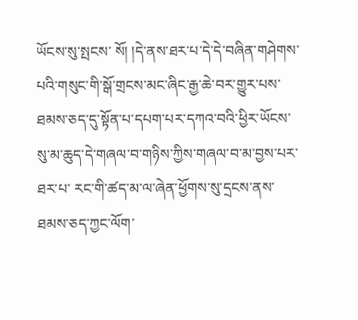ཡོངས་སུ་སྤངས་ སོ། །དེ་ནས་ཐར་པ་དེ་དེ་བཞིན་གཤེགས་པའི་གསུང་གི་སྒོ་གྲངས་མང་ཞིང་རྒྱ་ཆེ་བར་གྱུར་པས་ཐམས་ཅད་དུ་སྟོན་པ་དཔག་པར་དཀའ་བའི་ཕྱིར་ཡོངས་སུ་མ་ཆུད་དེ་གཞལ་བ་གཉིས་ཀྱིས་གཞལ་བ་མ་བྱས་པར་ཐར་པ་ རང་གི་ཚད་མ་ལ་ཞེན་ཕྱོགས་སུ་དྲངས་ནས་ཐམས་ཅད་ཀྱང་ལོག་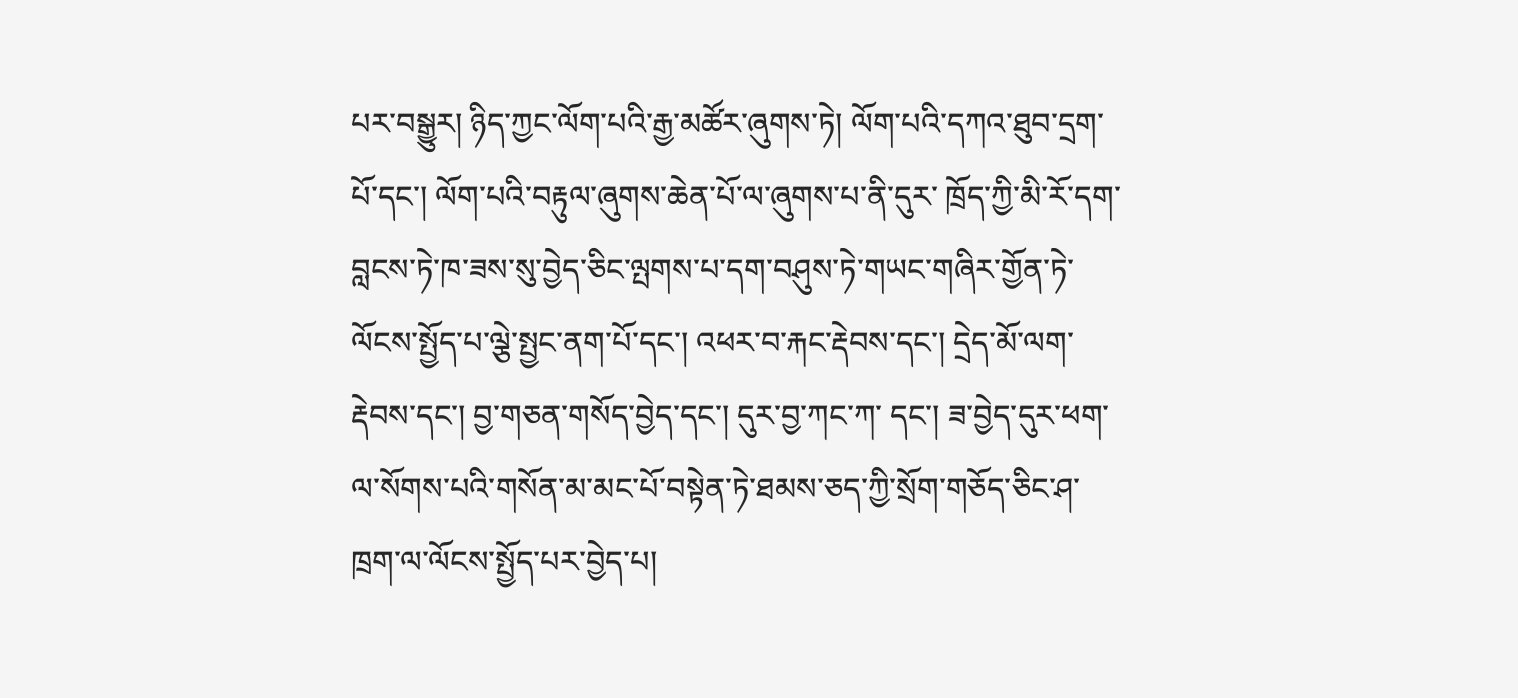པར་བསྒྱུར། ཉིད་ཀྱང་ལོག་པའི་རྒྱ་མཚོར་ཞུགས་ཏེ། ལོག་པའི་དཀའ་ཐུབ་དྲག་པོ་དང་། ལོག་པའི་བརྟུལ་ཞུགས་ཆེན་པོ་ལ་ཞུགས་པ་ནི་དུར་ ཁྲོད་ཀྱི་མི་རོ་དག་བླངས་ཏེ་ཁ་ཟས་སུ་བྱེད་ཅིང་ལྤགས་པ་དག་བཤུས་ཏེ་གཡང་གཞིར་གྱོན་ཏེ་ལོངས་སྤྱོད་པ་ལྕེ་སྤྱང་ནག་པོ་དང་། འཕར་བ་རྐང་རྡེབས་དང་། དྲེད་མོ་ལག་རྡེབས་དང་། བྱ་གཅན་གསོད་བྱེད་དང་། དུར་བྱ་ཀང་ཀ་ དང་། ཟ་བྱེད་དུར་ཕག་ལ་སོགས་པའི་གསོན་མ་མང་པོ་བསྟེན་ཏེ་ཐམས་ཅད་ཀྱི་སྲོག་གཅོད་ཅིང་ཤ་ཁྲག་ལ་ལོངས་སྤྱོད་པར་བྱེད་པ།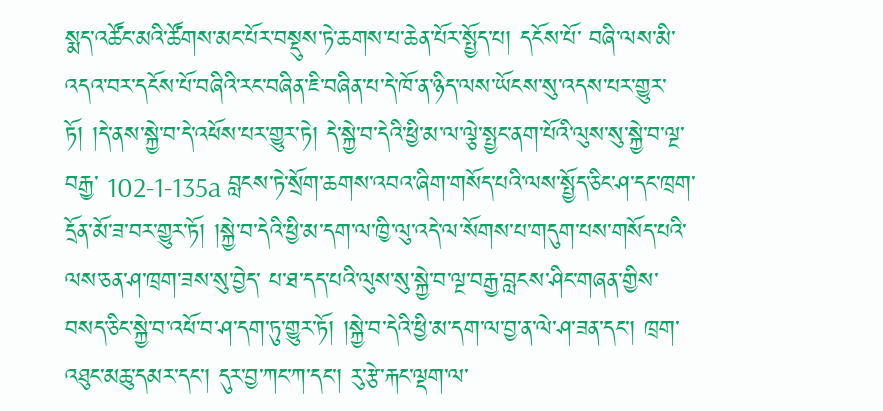སྨད་འཚོང་མའི་ཚོགས་མང་པོར་བསྡུས་ཏེ་ཆགས་པ་ཆེན་པོར་སྤྱོད་པ། དངོས་པོ་ བཞི་ལས་མི་འདའ་བར་དངོས་པོ་བཞིའི་རང་བཞིན་ཇི་བཞིན་པ་དེ་ཁོ་ན་ཉིད་ལས་ཡོངས་སུ་འདས་པར་གྱུར་ཏོ། །དེ་ནས་སྐྱེ་བ་དེ་འཕོས་པར་གྱུར་ཏེ། དེ་སྐྱེ་བ་དེའི་ཕྱི་མ་ལ་ལྕེ་སྤྱང་ནག་པོའི་ལུས་སུ་སྐྱེ་བ་ལྔ་བརྒྱ་ 102-1-135a བླངས་ཏེ་སྲོག་ཆགས་འབའ་ཞིག་གསོད་པའི་ལས་སྤྱོད་ཅིང་ཤ་དང་ཁྲག་དྲོན་མོ་ཟ་བར་གྱུར་ཏོ། །སྐྱེ་བ་དེའི་ཕྱི་མ་དག་ལ་ཁྱི་ལུ་འདེ་ལ་སོགས་པ་གདུག་པས་གསོད་པའི་ལས་ཅན་ཤ་ཁྲག་ཟས་སུ་བྱེད་ པ་ཐ་དད་པའི་ལུས་སུ་སྐྱེ་བ་ལྔ་བརྒྱ་བླངས་ཤིང་གཞན་གྱིས་བསད་ཅིང་སྐྱེ་བ་འཕོ་བ་ཤ་དག་ཏུ་གྱུར་ཏོ། །སྐྱེ་བ་དེའི་ཕྱི་མ་དག་ལ་བྱ་ན་ལེ་ཤ་ཟན་དང་། ཁྲག་འཐུང་མཆུ་དམར་དང་། དུར་བྱ་ཀང་ཀ་དང་། རུ་རྩེ་རྐང་ལྡག་ལ་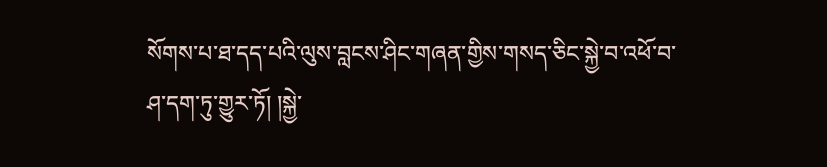སོགས་པ་ཐ་དད་པའི་ལུས་བླངས་ཤིང་གཞན་གྱིས་གསད་ཅིང་སྐྱེ་བ་འཕོ་བ་ཤ་དག་ཏུ་གྱུར་ཏོ། །སྐྱེ་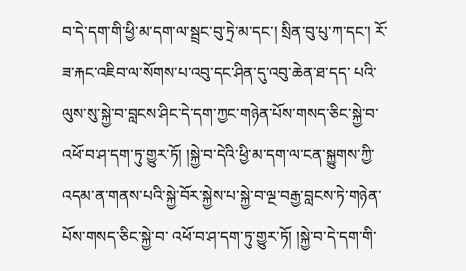བ་དེ་དག་གི་ཕྱི་མ་དག་ལ་སྦྲང་བུ་ཏྲེ་མ་དང་། སྲིན་བུ་པུ་ཀ་དང་། རོ་ཟ་རྐང་འཇིབ་ལ་སོགས་པ་འབུ་དང་ཤིན་དུ་འབུ་ཆེན་ཐ་དད་ པའི་ལུས་སུ་སྐྱེ་བ་བླངས་ཤིང་དེ་དག་ཀྱང་གཉེན་པོས་གསད་ཅིང་སྐྱེ་བ་འཕོ་བ་ཤ་དག་ཏུ་གྱུར་ཏོ། །སྐྱེ་བ་དེའི་ཕྱི་མ་དག་ལ་ངན་སྐྱུགས་ཀྱི་འདམ་ན་གནས་པའི་སྐྱེ་བོར་སྐྱེས་པ་སྐྱེ་བ་ལྔ་བརྒྱ་བླངས་ཏེ་གཉེན་པོས་གསད་ཅིང་སྐྱེ་བ་ འཕོ་བ་ཤ་དག་ཏུ་གྱུར་ཏོ། །སྐྱེ་བ་དེ་དག་གི་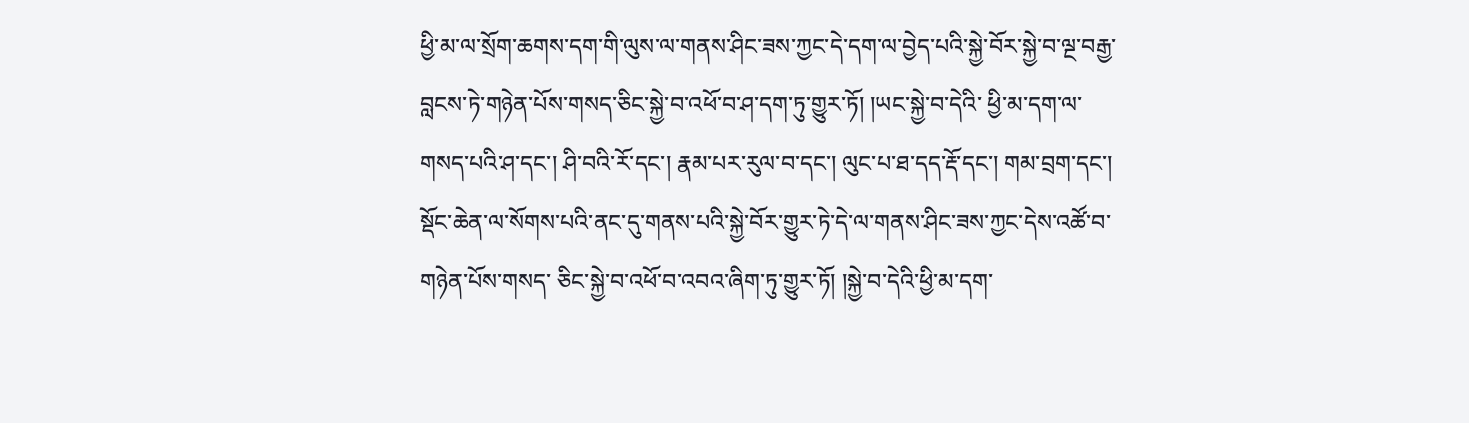ཕྱི་མ་ལ་སྲོག་ཆགས་དག་གི་ལུས་ལ་གནས་ཤིང་ཟས་ཀྱང་དེ་དག་ལ་བྱེད་པའི་སྐྱེ་བོར་སྐྱེ་བ་ལྔ་བརྒྱ་བླངས་ཏེ་གཉེན་པོས་གསད་ཅིང་སྐྱེ་བ་འཕོ་བ་ཤ་དག་ཏུ་གྱུར་ཏོ། །ཡང་སྐྱེ་བ་དེའི་ ཕྱི་མ་དག་ལ་གསད་པའི་ཤ་དང་། ཤི་བའི་རོ་དང་། རྣམ་པར་རུལ་བ་དང་། ལུང་པ་ཐ་དད་རྡོ་དང་། གམ་བྲག་དང་། སྡོང་ཆེན་ལ་སོགས་པའི་ནང་དུ་གནས་པའི་སྐྱེ་བོར་གྱུར་ཏེ་དེ་ལ་གནས་ཤིང་ཟས་ཀྱང་དེས་འཚོ་བ་གཉེན་པོས་གསད་ ཅིང་སྐྱེ་བ་འཕོ་བ་འབའ་ཞིག་ཏུ་གྱུར་ཏོ། །སྐྱེ་བ་དེའི་ཕྱི་མ་དག་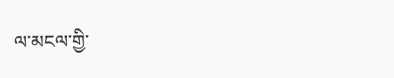ལ་མངལ་གྱི་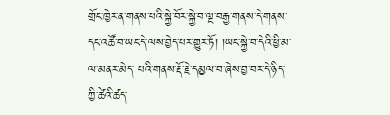གྲོང་ཁྱེར་ན་གནས་པའི་སྐྱེ་བོར་སྐྱེ་བ་ལྔ་བརྒྱ་གནས་དེ་གནས་དང་འཚོ་བ་ཡང་དེ་ལས་བྱེད་པར་གྱུར་ཏོ། །ཡང་སྐྱེ་བ་དེའི་ཕྱི་མ་ལ་མནར་མེད་ པའི་གནས་རྡོ་རྗེ་དམྱལ་བ་ཞེས་བྱ་བར་དེ་ཉིད་ཀྱི་ཚེའི་ཚད་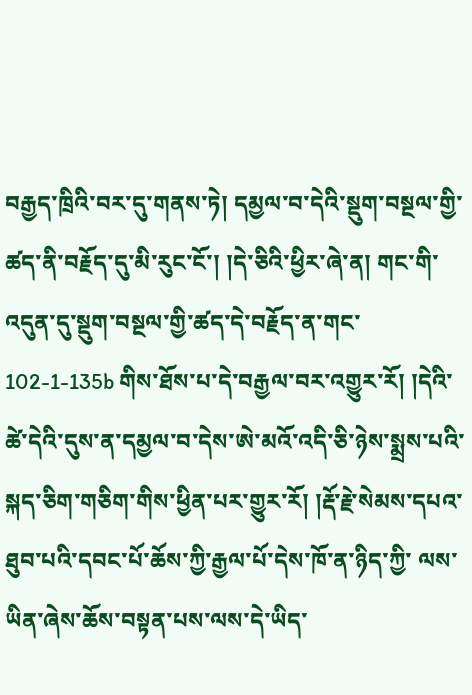བརྒྱད་ཁྲིའི་བར་དུ་གནས་ཏེ། དམྱལ་བ་དེའི་སྡུག་བསྔལ་གྱི་ཚད་ནི་བརྗོད་དུ་མི་རུང་ངོ་། །དེ་ཅིའི་ཕྱིར་ཞེ་ན། གང་གི་འདུན་དུ་སྡུག་བསྔལ་གྱི་ཚད་དེ་བརྗོད་ན་གང་ 102-1-135b གིས་ཐོས་པ་དེ་བརྒྱལ་བར་འགྱུར་རོ། །དེའི་ཚེ་དེའི་དུས་ན་དམྱལ་བ་དེས་ཨེ་མའོ་འདི་ཅི་ཉེས་སྨྲས་པའི་སྐད་ཅིག་གཅིག་གིས་ཕྱིན་པར་གྱུར་རོ། །རྡོ་རྗེ་སེམས་དཔའ་ཐུབ་པའི་དབང་པོ་ཆོས་ཀྱི་རྒྱལ་པོ་དེས་ཁོ་ན་ཉིད་ཀྱི་ ལས་ཡིན་ཞེས་ཆོས་བསྟན་པས་ལས་དེ་ཡིད་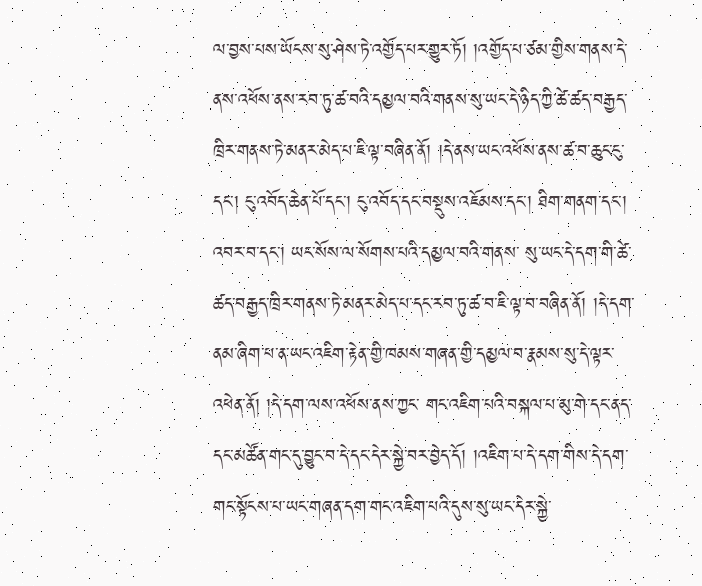ལ་བྱས་པས་ཡོངས་སུ་ཤེས་ཏེ་འགྱོད་པར་གྱུར་ཏོ། །འགྱོད་པ་ཙམ་གྱིས་གནས་དེ་ནས་འཕོས་ནས་རབ་ཏུ་ཚ་བའི་དམྱལ་བའི་གནས་སུ་ཡང་དེ་ཉིད་ཀྱི་ཚེ་ཚད་བརྒྱད་ ཁྲིར་གནས་ཏེ་མནར་མེད་པ་ཇི་ལྟ་བཞིན་ནོ། །དེ་ནས་ཡང་འཕོས་ནས་ཚ་བ་ཆུང་ངུ་དང་། ངུ་འབོད་ཆེན་པོ་དང་། ངུ་འབོད་དང་བསྡུས་འཇོམས་དང་། ཐིག་གནག་དང་། འབར་བ་དང་། ཡང་སོས་ལ་སོགས་པའི་དམྱལ་བའི་གནས་ སུ་ཡང་དེ་དག་གི་ཚེ་ཚད་བརྒྱད་ཁྲིར་གནས་ཏེ་མནར་མེད་པ་དང་རབ་ཏུ་ཚ་བ་ཇི་ལྟ་བ་བཞིན་ནོ། །དེ་དག་ནམ་ཞིག་པ་ན་ཡང་འཇིག་རྟེན་གྱི་ཁམས་གཞན་གྱི་དམྱལ་བ་རྣམས་སུ་དེ་ལྟར་འཕེན་ནོ། །དེ་དག་ལས་འཕོས་ནས་ཀྱང་ གང་འཇིག་པའི་བསྐལ་པ་མུ་གེ་དང་ནད་དང་མཚོན་གང་དུ་བྱུང་བ་དེ་དང་དེར་སྐྱེ་བར་བྱེད་དོ། །འཇིག་པ་དེ་དག་གིས་དེ་དག་གང་སྟོངས་པ་ཡང་གཞན་དག་གང་འཇིག་པའི་དུས་སུ་ཡང་དེར་སྐྱེ་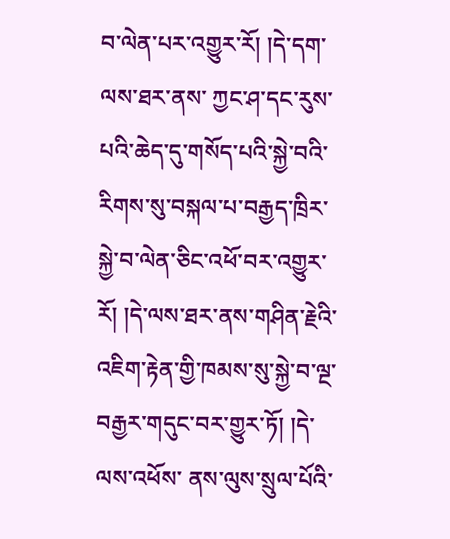བ་ལེན་པར་འགྱུར་རོ། །དེ་དག་ལས་ཐར་ནས་ ཀྱང་ཤ་དང་རུས་པའི་ཆེད་དུ་གསོད་པའི་སྐྱེ་བའི་རིགས་སུ་བསྐལ་པ་བརྒྱད་ཁྲིར་སྐྱེ་བ་ལེན་ཅིང་འཕོ་བར་འགྱུར་རོ། །དེ་ལས་ཐར་ནས་གཤིན་རྗེའི་འཇིག་རྟེན་གྱི་ཁམས་སུ་སྐྱེ་བ་ལྔ་བརྒྱར་གདུང་བར་གྱུར་ཏོ། །དེ་ལས་འཕོས་ ནས་ལུས་སྲུལ་པོའི་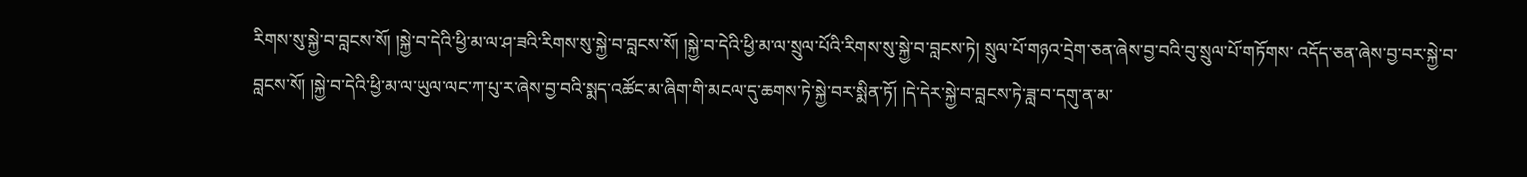རིགས་སུ་སྐྱེ་བ་བླངས་སོ། །སྐྱེ་བ་དེའི་ཕྱི་མ་ལ་ཤ་ཟའི་རིགས་སུ་སྐྱེ་བ་བླངས་སོ། །སྐྱེ་བ་དེའི་ཕྱི་མ་ལ་སྲུལ་པོའི་རིགས་སུ་སྐྱེ་བ་བླངས་ཏེ། སྲུལ་པོ་གཉའ་དྲེག་ཅན་ཞེས་བྱ་བའི་བུ་སྲུལ་པོ་གཏོགས་ འདོད་ཅན་ཞེས་བྱ་བར་སྐྱེ་བ་བླངས་སོ། །སྐྱེ་བ་དེའི་ཕྱི་མ་ལ་ཡུལ་ལང་ཀ་པུ་ར་ཞེས་བྱ་བའི་སྨད་འཚོང་མ་ཞིག་གི་མངལ་དུ་ཆགས་ཏེ་སྐྱེ་བར་སྨིན་ཏོ། །དེ་དེར་སྐྱེ་བ་བླངས་ཏེ་ཟླ་བ་དགུ་ན་མ་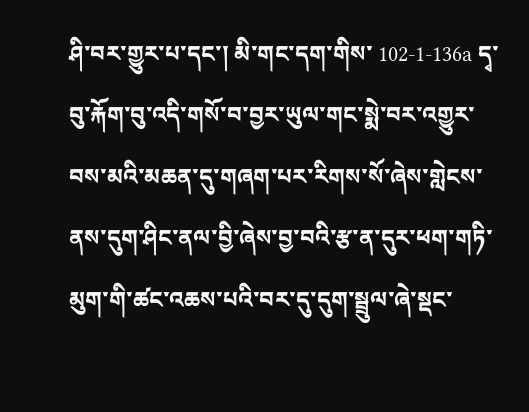ཤི་བར་གྱུར་པ་དང་། མི་གང་དག་གིས་ 102-1-136a དྭ་བུ་རྐོག་བུ་འདི་གསོ་བ་བྱར་ཡུལ་གང་སྨེ་བར་འགྱུར་བས་མའི་མཆན་དུ་གཞག་པར་རིགས་སོ་ཞེས་གླེངས་ནས་དུག་ཤིང་ནལ་བྱི་ཞེས་བྱ་བའི་རྩ་ན་དུར་ཕག་གཏི་མུག་གི་ཚང་འཆས་པའི་བར་དུ་དུག་སྦྲུལ་ཞེ་སྡང་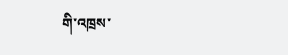གི་འཁྲས་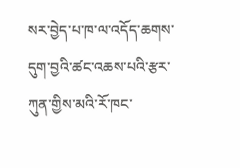སར་བྱེད་པ་ཁ་ལ་འདོད་ཆགས་དུག་བྱའི་ཚང་འཆས་པའི་རྩར་ཀུན་གྱིས་མའི་རོ་ཁང་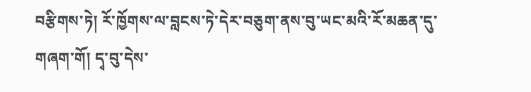བརྩིགས་ཏེ། རོ་ཁྱོགས་ལ་བླངས་ཏེ་དེར་བཅུག་ནས་བུ་ཡང་མའི་རོ་མཆན་དུ་གཞག་གོ། དྭ་བུ་དེས་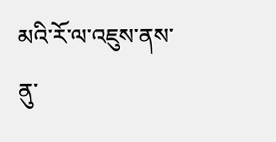མའི་རོ་ལ་འཇུས་ནས་ནུ་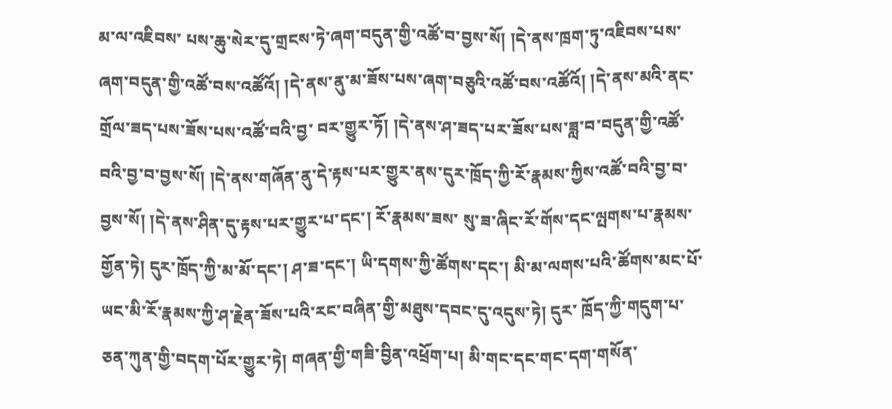མ་ལ་འཇིབས་ པས་ཆུ་སེར་དུ་གྲངས་ཏེ་ཞག་བདུན་གྱི་འཚོ་བ་བྱས་སོ། །དེ་ནས་ཁྲག་ཏུ་འཇིབས་པས་ཞག་བདུན་གྱི་འཚོ་བས་འཚོའོ། །དེ་ནས་ནུ་མ་ཟོས་པས་ཞག་བཅུའི་འཚོ་བས་འཚོའོ། །དེ་ནས་མའི་ནང་གྲོལ་ཟད་པས་ཟོས་པས་འཚོ་བའི་བྱ་ བར་གྱུར་ཏོ། །དེ་ནས་ཤ་ཟད་པར་ཟོས་པས་ཟླ་བ་བདུན་གྱི་འཚོ་བའི་བྱ་བ་བྱས་སོ། །དེ་ནས་གཞོན་ནུ་དེ་རྟས་པར་གྱུར་ནས་དུར་ཁྲོད་ཀྱི་རོ་རྣམས་ཀྱིས་འཚོ་བའི་བྱ་བ་བྱས་སོ། །དེ་ནས་ཤིན་དུ་རྟས་པར་གྱུར་པ་དང་། རོ་རྣམས་ཟས་ སུ་ཟ་ཞིང་རོ་གོས་དང་ལྤགས་པ་རྣམས་གྱོན་ཏེ། དུར་ཁྲོད་ཀྱི་མ་མོ་དང་། ཤ་ཟ་དང་། ཡི་དགས་ཀྱི་ཚོགས་དང་། མི་མ་ལགས་པའི་ཚོགས་མང་པོ་ཡང་མི་རོ་རྣམས་ཀྱི་ཤ་རྗེན་ཟོས་པའི་རང་བཞིན་གྱི་མཐུས་དབང་དུ་འདུས་ཏེ། དུར་ ཁྲོད་ཀྱི་གདུག་པ་ཅན་ཀུན་གྱི་བདག་པོར་གྱུར་ཏེ། གཞན་གྱི་གཟི་བྱིན་འཕྲོག་པ། མི་གང་དང་གང་དག་གསོན་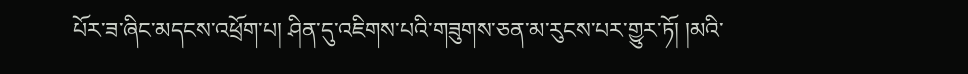པོར་ཟ་ཞིང་མདངས་འཕྲོག་པ། ཤིན་དུ་འཇིགས་པའི་གཟུགས་ཅན་མ་རུངས་པར་གྱུར་ཏོ། །མའི་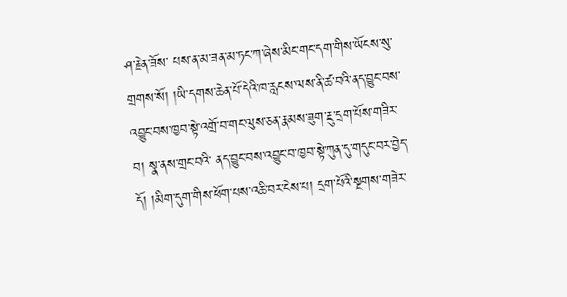ཤ་རྗེན་ཟོས་ པས་ན་མ་ཟན་མ་ཏང་ཀ་ཞེས་མིང་གང་དག་གིས་ཡོངས་སུ་གྲགས་སོ། །ཡི་དགས་ཆེན་པོ་དེའི་ཁ་རླངས་ལས་ནི་ཚ་བའི་ནད་བྱུང་བས་འབྱུང་བས་ཁྱབ་སྟེ་འགྲོ་བ་གང་ལུས་ཅན་རྣམས་ཟུག་རྔུ་དྲག་པོས་གཟིར་བ། སྣ་ནས་གྲང་བའི་ ནད་བྱུང་བས་འབྱུང་བ་ཁྱབ་སྟེ་ཀུན་དུ་གདུང་བར་བྱེད་དོ། །མིག་དུག་གིས་ཕོག་པས་འཆི་བར་ངེས་པ། དྲག་པོའི་སྔགས་གཟེར་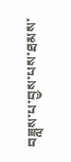བཟླས་པ་བྱས་པས་ཐམས་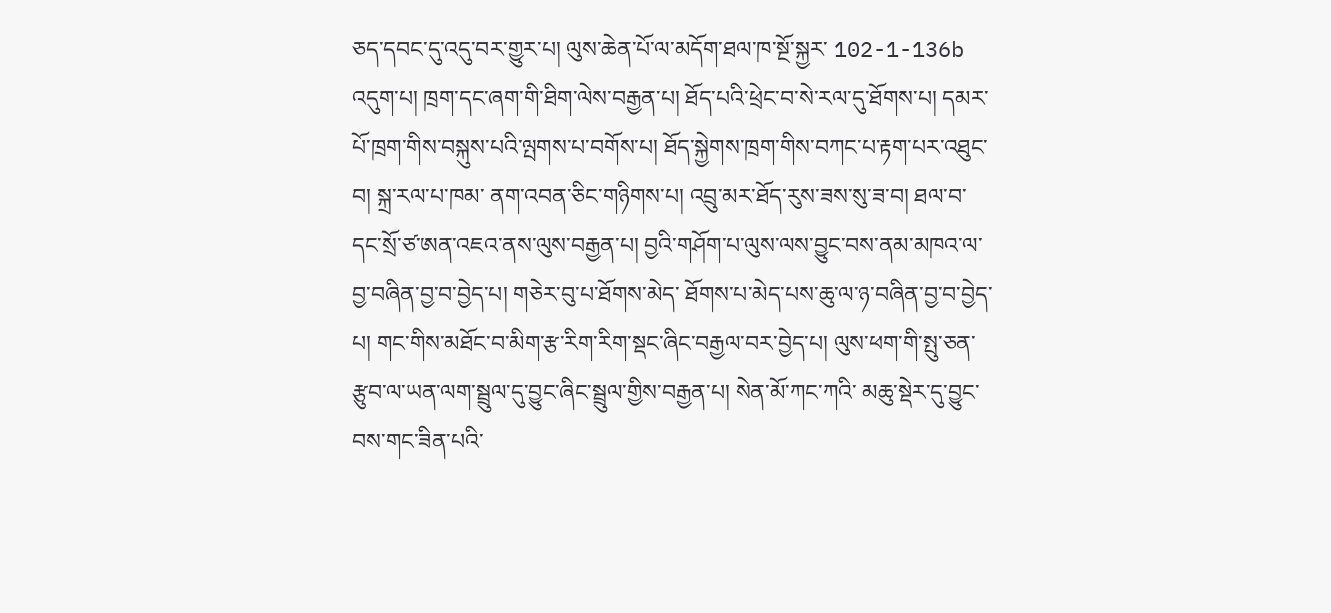ཅད་དབང་དུ་འདུ་བར་གྱུར་པ། ལུས་ཆེན་པོ་ལ་མདོག་ཐལ་ཁ་སྔོ་སྐྱར་ 102-1-136b འདུག་པ། ཁྲག་དང་ཞག་གི་ཐིག་ལེས་བརྒྱན་པ། ཐོད་པའི་ཕྲེང་བ་སེ་རལ་དུ་ཐོགས་པ། དམར་པོ་ཁྲག་གིས་བསྐུས་པའི་ལྤགས་པ་བགོས་པ། ཐོད་སྐྱེགས་ཁྲག་གིས་བཀང་པ་རྟག་པར་འཐུང་བ། སྐྲ་རལ་པ་ཁམ་ ནག་འབན་ཅིང་གཉིགས་པ། འབྲུ་མར་ཐོད་རུས་ཟས་སུ་ཟ་བ། ཐལ་བ་དང་སྲོ་ཙ་ཨན་འཇའ་ནས་ལུས་བརྒྱན་པ། བྱའི་གཤོག་པ་ལུས་ལས་བྱུང་བས་ནམ་མཁའ་ལ་བྱ་བཞིན་བྱ་བ་བྱེད་པ། གཅེར་བུ་པ་ཐོགས་མེད་ ཐོགས་པ་མེད་པས་ཆུ་ལ་ཉ་བཞིན་བྱ་བ་བྱེད་པ། གང་གིས་མཐོང་བ་མིག་རྩ་རིག་རིག་སྡང་ཞིང་བརྒྱལ་བར་བྱེད་པ། ལུས་ཕག་གི་སྤུ་ཅན་རྩུབ་ལ་ཡན་ལག་སྦྲུལ་དུ་བྱུང་ཞིང་སྦྲུལ་གྱིས་བརྒྱན་པ། སེན་མོ་ཀང་ཀའི་ མཆུ་སྡེར་དུ་བྱུང་བས་གང་ཟིན་པའི་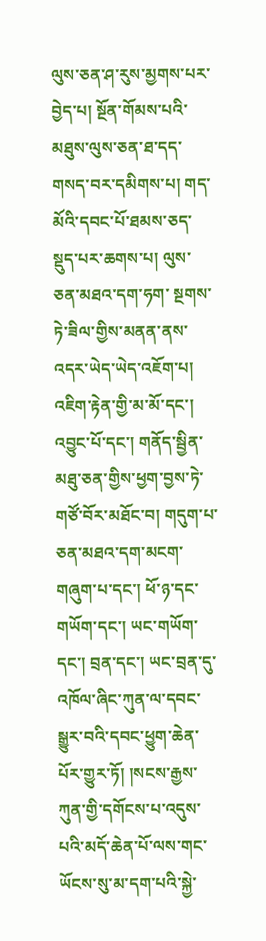ལུས་ཅན་ཤ་རུས་མྱགས་པར་བྱེད་པ། སྔོན་གོམས་པའི་མཐུས་ལུས་ཅན་ཐ་དད་གསད་བར་དམིགས་པ། གད་མོའི་དབང་པོ་ཐམས་ཅད་སྡུད་པར་ཆགས་པ། ལུས་ཅན་མཐའ་དག་ཧག་ སྔགས་ཏེ་ཟིལ་གྱིས་མནན་ནས་འདར་ཡེད་ཡེད་འཇོག་པ། འཇིག་རྟེན་གྱི་མ་མོ་དང་། འབྱུང་པོ་དང་། གནོད་སྦྱིན་མཐུ་ཅན་གྱིས་ཕྱག་བྱས་ཏེ་གཙོ་བོར་མཐོང་བ། གདུག་པ་ཅན་མཐའ་དག་མངག་གཞུག་པ་དང་། ཕོ་ཉ་དང་ གཡོག་དང་། ཡང་གཡོག་དང་། བྲན་དང་། ཡང་བྲན་དུ་འཁོལ་ཞིང་ཀུན་ལ་དབང་སྒྱུར་བའི་དབང་ཕྱུག་ཆེན་པོར་གྱུར་ཏོ། །སངས་རྒྱས་ཀུན་གྱི་དགོངས་པ་འདུས་པའི་མདོ་ཆེན་པོ་ལས་གང་ཡོངས་སུ་མ་དག་པའི་སྐྱེ་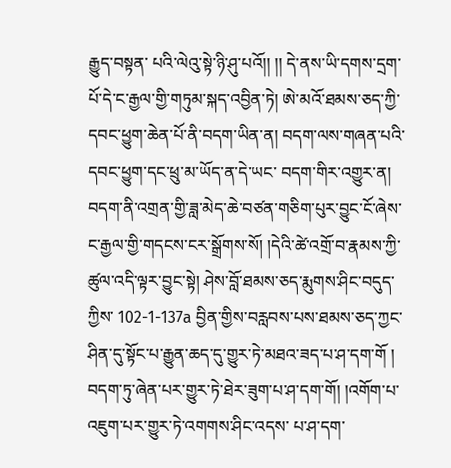རྒྱུད་བསྟན་ པའི་ལེའུ་སྟེ་ཉི་ཤུ་པའོ།། །། དེ་ནས་ཡི་དགས་དྲག་པོ་དེ་ང་རྒྱལ་གྱི་གཏུམ་སྐད་འབྱིན་ཏེ། ཨེ་མའོ་ཐམས་ཅད་ཀྱི་དབང་ཕྱུག་ཆེན་པོ་ནི་བདག་ཡིན་ན། བདག་ལས་གཞན་པའི་དབང་ཕྱུག་དང་ཕྲུ་མ་ཡོད་ན་དེ་ཡང་ བདག་གིར་འགྱུར་ན། བདག་ནི་འགྲན་གྱི་ཟླ་མེད་ཆེ་བཙན་གཅིག་པུར་བྱུང་ངོ་ཞེས་ང་རྒྱལ་གྱི་གདངས་ངར་སྒྲོགས་སོ། །དེའི་ཚེ་འགྲོ་བ་རྣམས་ཀྱི་ཚུལ་འདི་ལྟར་བྱུང་སྟེ། ཤེས་བློ་ཐམས་ཅད་རྨུགས་ཤིང་བདུད་ཀྱིས་ 102-1-137a བྱིན་གྱིས་བརླབས་པས་ཐམས་ཅད་ཀྱང་ཤིན་དུ་སྟོང་པ་རྒྱུན་ཆད་དུ་གྱུར་ཏེ་མཐའ་ཟད་པ་ཤ་དག་གོ ། བདག་ཏུ་ཞེན་པར་གྱུར་ཏེ་ཐེར་ཟུག་པ་ཤ་དག་གོ། །འགོག་པ་འཇུག་པར་གྱུར་ཏེ་འགགས་ཤིང་འདས་ པ་ཤ་དག་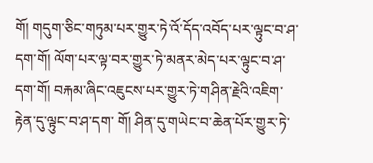གོ། གདུག་ཅིང་གཏུམ་པར་གྱུར་ཏེ་འོ་དོད་འབོད་པར་ལྟུང་བ་ཤ་དག་གོ། ལོག་པར་ལྟ་བར་གྱུར་ཏེ་མནར་མེད་པར་ལྟུང་བ་ཤ་དག་གོ། བརྐམ་ཞིང་འཇུངས་པར་གྱུར་ཏེ་གཤིན་རྗེའི་འཇིག་རྟེན་དུ་ལྟུང་བ་ཤ་དག་ གོ། ཤིན་དུ་གཡེང་བ་ཆེན་པོར་གྱུར་ཏེ་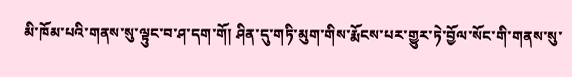མི་ཁོམ་པའི་གནས་སུ་ལྟུང་བ་ཤ་དག་གོ། ཤིན་དུ་གཏི་མུག་གིས་རྨོངས་པར་གྱུར་ཏེ་བྱོལ་སོང་གི་གནས་སུ་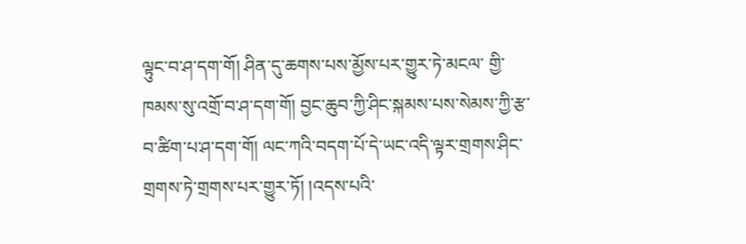ལྟུང་བ་ཤ་དག་གོ། ཤིན་དུ་ཆགས་པས་མྱོས་པར་གྱུར་ཏེ་མངལ་ གྱི་ཁམས་སུ་འགྲོ་བ་ཤ་དག་གོ། བྱང་ཆུབ་ཀྱི་ཤིང་སྐམས་པས་སེམས་ཀྱི་རྩ་བ་ཚིག་པ་ཤ་དག་གོ། ལང་ཀའི་བདག་པོ་དེ་ཡང་འདི་ལྟར་གྲགས་ཤིང་གྲགས་ཏེ་གྲགས་པར་གྱུར་ཏོ། །འདས་པའི་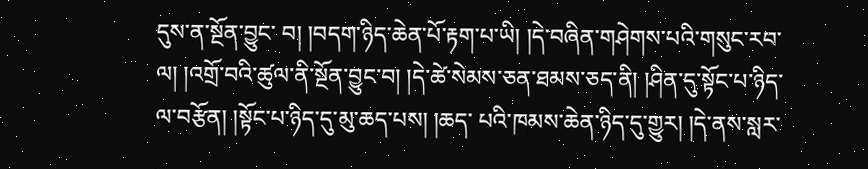དུས་ན་སྔོན་བྱུང་ བ། །བདག་ཉིད་ཆེན་པོ་རྟག་པ་ཡི། །དེ་བཞིན་གཤེགས་པའི་གསུང་རབ་ལ། །འགྲོ་བའི་ཚུལ་ནི་སྔོན་བྱུང་བ། །དེ་ཚེ་སེམས་ཅན་ཐམས་ཅད་ནི། །ཤིན་དུ་སྟོང་པ་ཉིད་ལ་བརྩོན། །སྟོང་པ་ཉིད་དུ་མུ་ཆད་པས། །ཆད་ པའི་ཁམས་ཆེན་ཉིད་དུ་གྱུར། །དེ་ནས་སླར་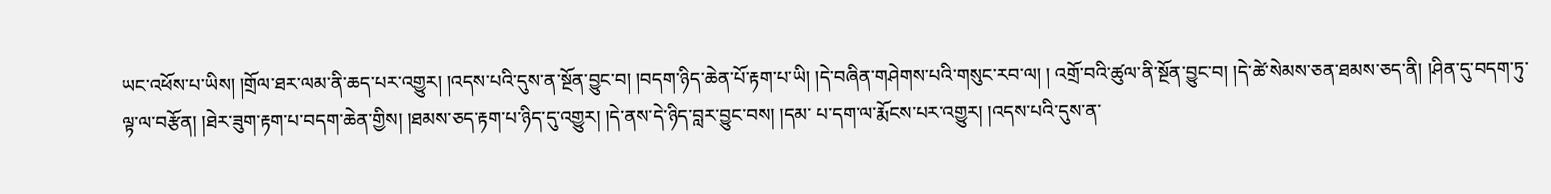ཡང་འཕོས་པ་ཡིས། །གྲོལ་ཐར་ལམ་ནི་ཆད་པར་འགྱུར། །འདས་པའི་དུས་ན་སྔོན་བྱུང་བ། །བདག་ཉིད་ཆེན་པོ་རྟག་པ་ཡི། །དེ་བཞིན་གཤེགས་པའི་གསུང་རབ་ལ། ། འགྲོ་བའི་ཚུལ་ནི་སྔོན་བྱུང་བ། །དེ་ཚེ་སེམས་ཅན་ཐམས་ཅད་ནི། །ཤིན་དུ་བདག་ཏུ་ལྟ་ལ་བརྩོན། །ཐེར་ཟུག་རྟག་པ་བདག་ཆེན་གྱིས། །ཐམས་ཅད་རྟག་པ་ཉིད་དུ་འགྱུར། །དེ་ནས་དེ་ཉིད་བླར་བྱུང་བས། །དམ་ པ་དག་ལ་རྨོངས་པར་འགྱུར། །འདས་པའི་དུས་ན་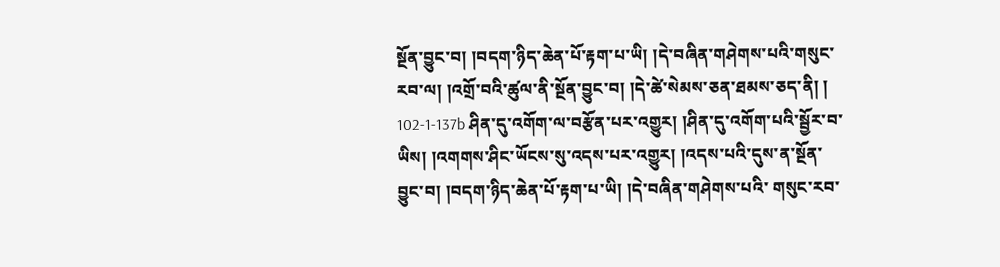སྔོན་བྱུང་བ། །བདག་ཉིད་ཆེན་པོ་རྟག་པ་ཡི། །དེ་བཞིན་གཤེགས་པའི་གསུང་རབ་ལ། །འགྲོ་བའི་ཚུལ་ནི་སྔོན་བྱུང་བ། །དེ་ཚེ་སེམས་ཅན་ཐམས་ཅད་ནི། ། 102-1-137b ཤིན་དུ་འགོག་ལ་བརྩོན་པར་འགྱུར། །ཤིན་དུ་འགོག་པའི་སྦྱོར་བ་ཡིས། །འགགས་ཤིང་ཡོངས་སུ་འདས་པར་འགྱུར། །འདས་པའི་དུས་ན་སྔོན་བྱུང་བ། །བདག་ཉིད་ཆེན་པོ་རྟག་པ་ཡི། །དེ་བཞིན་གཤེགས་པའི་ གསུང་རབ་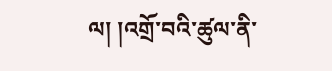ལ། །འགྲོ་བའི་ཚུལ་ནི་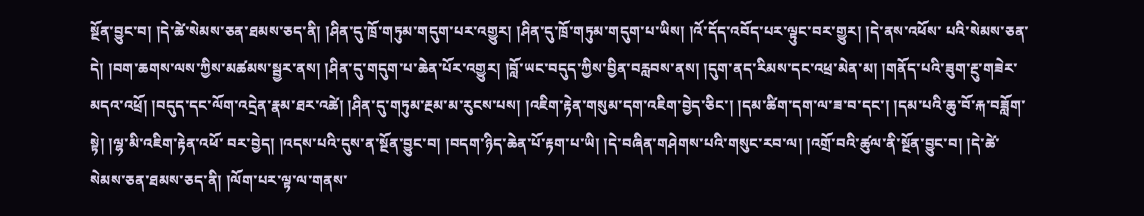སྔོན་བྱུང་བ། །དེ་ཚེ་སེམས་ཅན་ཐམས་ཅད་ནི། །ཤིན་དུ་ཁྲོ་གཏུམ་གདུག་པར་འགྱུར། །ཤིན་དུ་ཁྲོ་གཏུམ་གདུག་པ་ཡིས། །འོ་དོད་འབོད་པར་ལྟུང་བར་གྱུར། །དེ་ནས་འཕོས་ པའི་སེམས་ཅན་དེ། །བག་ཆགས་ལས་ཀྱིས་མཚམས་སྦྱར་ནས། །ཤིན་དུ་གདུག་པ་ཆེན་པོར་འགྱུར། །བློ་ཡང་བདུད་ཀྱིས་བྱིན་བརླབས་ནས། །དུག་ནད་རིམས་དང་འཕྲ་མེན་མ། །གནོད་པའི་ཟུག་རྔུ་གཟེར་ མདའ་འཕྲོ། །བདུད་དང་ལོག་འདྲེན་རྣམ་ཐར་འཚེ། །ཤིན་དུ་གཏུམ་རྔམ་མ་རུངས་པས། །འཇིག་རྟེན་གསུམ་དག་འཇིག་བྱེད་ཅིང་། །དམ་ཚིག་དག་ལ་ཟ་བ་དང་། །དམ་པའི་ཆུ་བོ་རྐ་བཟློག་སྟེ། །ལྷ་མི་འཇིག་རྟེན་འཕོ་ བར་བྱེད། །འདས་པའི་དུས་ན་སྔོན་བྱུང་བ། །བདག་ཉིད་ཆེན་པོ་རྟག་པ་ཡི། །དེ་བཞིན་གཤེགས་པའི་གསུང་རབ་ལ། །འགྲོ་བའི་ཚུལ་ནི་སྔོན་བྱུང་བ། །དེ་ཚེ་སེམས་ཅན་ཐམས་ཅད་ནི། །ལོག་པར་ལྟ་ལ་གནས་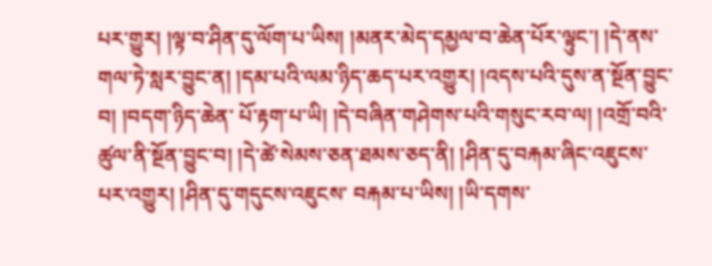པར་གྱུར། །ལྟ་བ་ཤིན་དུ་ལོག་པ་ཡིས། །མནར་མེད་དམྱལ་བ་ཆེན་པོར་ལྟུང་། །དེ་ནས་གལ་ཏེ་སླར་བྱུང་ན། །དམ་པའི་ལམ་ཉིད་ཆད་པར་འགྱུར། །འདས་པའི་དུས་ན་སྔོན་བྱུང་བ། །བདག་ཉིད་ཆེན་ པོ་རྟག་པ་ཡི། །དེ་བཞིན་གཤེགས་པའི་གསུང་རབ་ལ། །འགྲོ་བའི་ཚུལ་ནི་སྔོན་བྱུང་བ། །དེ་ཚེ་སེམས་ཅན་ཐམས་ཅད་ནི། །ཤིན་དུ་བརྐམ་ཞིང་འཇུངས་པར་འགྱུར། །ཤིན་དུ་གདུངས་འཇུངས་ བརྐམ་པ་ཡིས། །ཡི་དགས་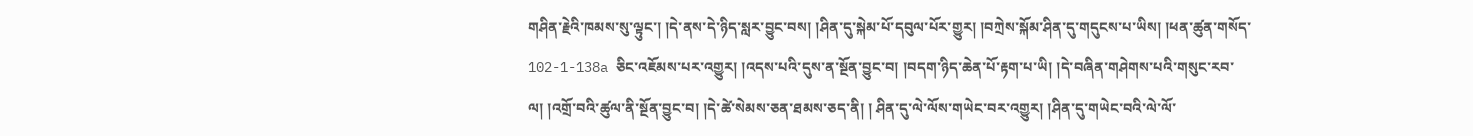གཤིན་རྗེའི་ཁམས་སུ་ལྟུང་། །དེ་ནས་དེ་ཉིད་སླར་བྱུང་བས། །ཤིན་དུ་སྐེམ་པོ་དབུལ་པོར་གྱུར། །བཀྲེས་སྐོམ་ཤིན་དུ་གདུངས་པ་ཡིས། །ཕན་ཚུན་གསོད་ 102-1-138a ཅིང་འཇོམས་པར་འགྱུར། །འདས་པའི་དུས་ན་སྔོན་བྱུང་བ། །བདག་ཉིད་ཆེན་པོ་རྟག་པ་ཡི། །དེ་བཞིན་གཤེགས་པའི་གསུང་རབ་ལ། །འགྲོ་བའི་ཚུལ་ནི་སྔོན་བྱུང་བ། །དེ་ཚེ་སེམས་ཅན་ཐམས་ཅད་ནི། ། ཤིན་དུ་ལེ་ལོས་གཡེང་བར་འགྱུར། །ཤིན་དུ་གཡེང་བའི་ལེ་ལོ་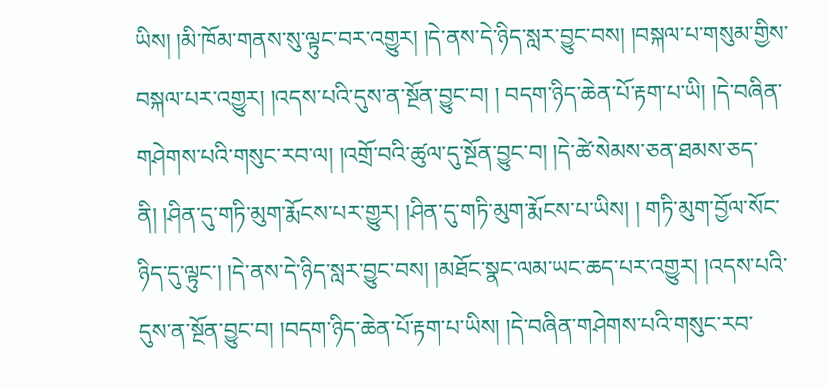ཡིས། །མི་ཁོམ་གནས་སུ་ལྟུང་བར་འགྱུར། །དེ་ནས་དེ་ཉིད་སླར་བྱུང་བས། །བསྐལ་པ་གསུམ་གྱིས་བསྐལ་པར་འགྱུར། །འདས་པའི་དུས་ན་སྔོན་བྱུང་བ། ། བདག་ཉིད་ཆེན་པོ་རྟག་པ་ཡི། །དེ་བཞིན་གཤེགས་པའི་གསུང་རབ་ལ། །འགྲོ་བའི་ཚུལ་དུ་སྔོན་བྱུང་བ། །དེ་ཚེ་སེམས་ཅན་ཐམས་ཅད་ནི། །ཤིན་དུ་གཏི་མུག་རྨོངས་པར་གྱུར། །ཤིན་དུ་གཏི་མུག་རྨོངས་པ་ཡིས། ། གཏི་མུག་བྱོལ་སོང་ཉིད་དུ་ལྟུང་། །དེ་ནས་དེ་ཉིད་སླར་བྱུང་བས། །མཐོང་སྣང་ལམ་ཡང་ཆད་པར་འགྱུར། །འདས་པའི་དུས་ན་སྔོན་བྱུང་བ། །བདག་ཉིད་ཆེན་པོ་རྟག་པ་ཡིས། །དེ་བཞིན་གཤེགས་པའི་གསུང་རབ་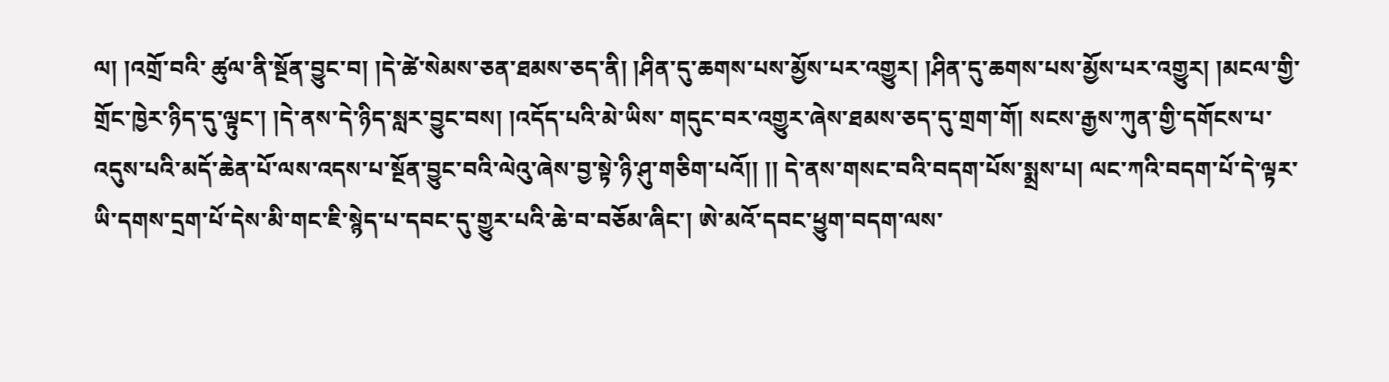ལ། །འགྲོ་བའི་ ཚུལ་ནི་སྔོན་བྱུང་བ། །དེ་ཚེ་སེམས་ཅན་ཐམས་ཅད་ནི། །ཤིན་དུ་ཆགས་པས་མྱོས་པར་འགྱུར། །ཤིན་དུ་ཆགས་པས་མྱོས་པར་འགྱུར། །མངལ་གྱི་གྲོང་ཁྱེར་ཉིད་དུ་ལྟུང་། །དེ་ནས་དེ་ཉིད་སླར་བྱུང་བས། །འདོད་པའི་མེ་ཡིས་ གདུང་བར་འགྱུར་ཞེས་ཐམས་ཅད་དུ་གྲག་གོ། སངས་རྒྱས་ཀུན་གྱི་དགོངས་པ་འདུས་པའི་མདོ་ཆེན་པོ་ལས་འདས་པ་སྔོན་བྱུང་བའི་ལེའུ་ཞེས་བྱ་སྟེ་ཉི་ཤུ་གཅིག་པའོ།། །། དེ་ནས་གསང་བའི་བདག་པོས་སྨྲས་པ། ལང་ཀའི་བདག་པོ་དེ་ལྟར་ཡི་དགས་དྲག་པོ་དེས་མི་གང་ཇི་སྙེད་པ་དབང་དུ་གྱུར་པའི་ཆེ་བ་བཅོམ་ཞིང་། ཨེ་མའོ་དབང་ཕྱུག་བདག་ལས་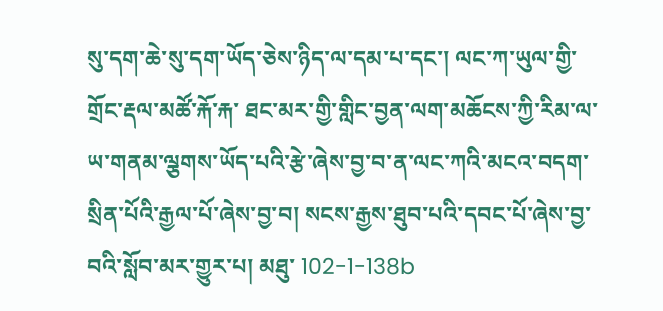སུ་དག་ཆེ་སུ་དག་ཡོད་ཅེས་ཉིད་ལ་དམ་པ་དང་། ལང་ཀ་ཡུལ་གྱི་གྲོང་རྡལ་མཚོ་རྐོ་རྐ་ ཐང་མར་གྱི་གླིང་བྱན་ལག་མཆོངས་ཀྱི་རིམ་ལ་ཡ་གནམ་ལྕགས་ཡོད་པའི་རྩེ་ཞེས་བྱ་བ་ན་ལང་ཀའི་མངའ་བདག་སྲིན་པོའི་རྒྱལ་པོ་ཞེས་བྱ་བ། སངས་རྒྱས་ཐུབ་པའི་དབང་པོ་ཞེས་བྱ་བའི་སློབ་མར་གྱུར་པ། མཐུ་ 102-1-138b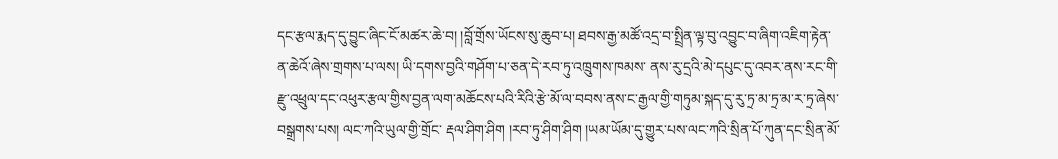དང་རྩལ་རྨད་དུ་བྱུང་ཞིང་ངོ་མཚར་ཆེ་བ། །བློ་གྲོས་ཡོངས་སུ་ཆུབ་པ། ཐབས་རྒྱ་མཚོ་འདྲ་བ་སྤྲིན་ལྟ་བུ་འབྱུང་བ་ཞིག་འཇིག་རྟེན་ན་ཆེའོ་ཞེས་གྲགས་པ་ལས། ཡི་དགས་བྱའི་གཤོག་པ་ཅན་དེ་རབ་ཏུ་འཁྲུགས་ཁམས་ ནས་རུ་དྲའི་མེ་དཔུང་དུ་འབར་ནས་རང་གི་རྫུ་འཕྲུལ་དང་འཕུར་རྩལ་གྱིས་བྱན་ལག་མཆོངས་པའི་རིའི་རྩེ་མོ་ལ་བབས་ནས་ང་རྒྱལ་གྱི་གཏུམ་སྐད་དུ་རུ་ཏྲ་མ་ཏྲ་མ་ར་ཏྲ་ཞེས་བསྒྲགས་པས། ལང་ཀའི་ཡུལ་གྱི་གྲོང་ རྡལ་ཤིག་ཤིག །རབ་ཏུ་ཤིག་ཤིག །ཡམ་ཡོམ་དུ་གྱུར་པས་ལང་ཀའི་སྲིན་པོ་ཀུན་དང་སྲིན་མོ་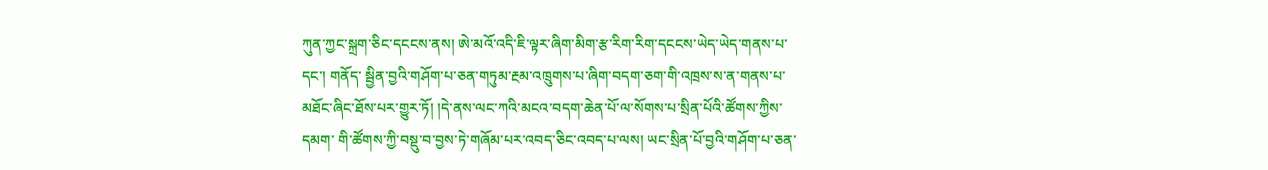ཀུན་ཀྱང་སྐྲག་ཅིང་དངངས་ནས། ཨེ་མའོ་འདི་ཇི་ལྟར་ཞིག་མིག་རྩ་རིག་རིག་དངངས་ཡེད་ཡེད་གནས་པ་དང་། གནོད་ སྦྱིན་བྱའི་གཤོག་པ་ཅན་གཏུམ་རྔམ་འཁྲུགས་པ་ཞིག་བདག་ཅག་གི་འཁྲས་ས་ན་གནས་པ་མཐོང་ཞིང་ཐོས་པར་གྱུར་ཏོ། །དེ་ནས་ལང་ཀའི་མངའ་བདག་ཆེན་པོ་ལ་སོགས་པ་སྲིན་པོའི་ཚོགས་ཀྱིས་དམག་ གི་ཚོགས་ཀྱི་བསྡུ་བ་བྱས་ཏེ་གཞོམ་པར་འབད་ཅིང་འབད་པ་ལས། ཡང་སྲིན་པོ་བྱའི་གཤོག་པ་ཅན་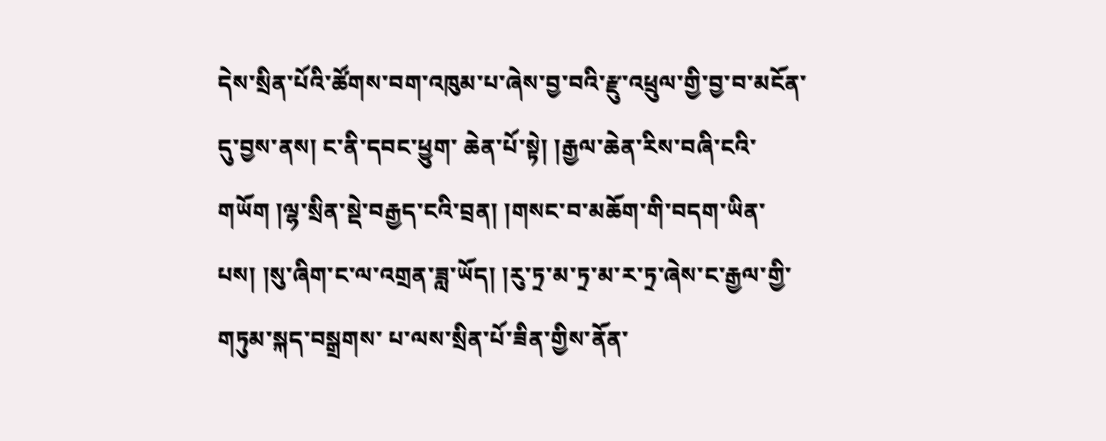དེས་སྲིན་པོའི་ཚོགས་བག་འཁུམ་པ་ཞེས་བྱ་བའི་རྫུ་འཕྲུལ་གྱི་བྱ་བ་མངོན་དུ་བྱས་ནས། ང་ནི་དབང་ཕྱུག་ ཆེན་པོ་སྟེ། །རྒྱལ་ཆེན་རིས་བཞི་ངའི་གཡོག །ལྷ་སྲིན་སྡེ་བརྒྱད་ངའི་བྲན། །གསང་བ་མཆོག་གི་བདག་ཡིན་པས། །སུ་ཞིག་ང་ལ་འགྲན་ཟླ་ཡོད། །རུ་ཏྲ་མ་ཏྲ་མ་ར་ཏྲ་ཞེས་ང་རྒྱལ་གྱི་གཏུམ་སྐད་བསྒྲགས་ པ་ལས་སྲིན་པོ་ཟིན་གྱིས་ནོན་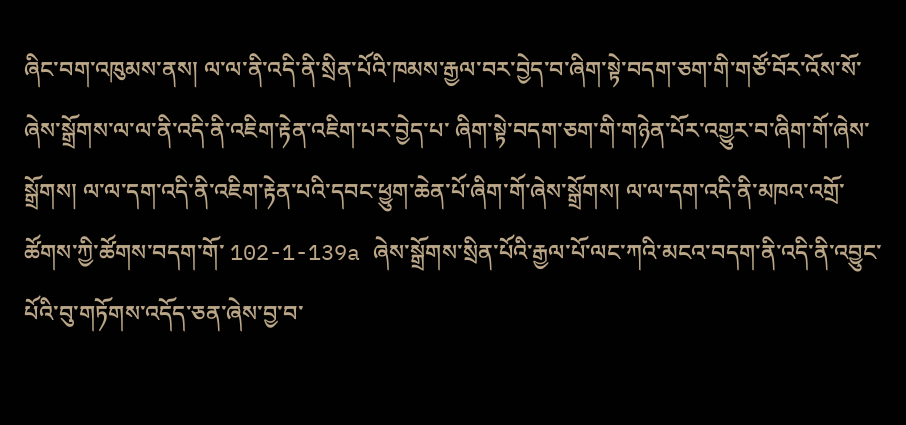ཞིང་བག་འཁུམས་ནས། ལ་ལ་ནི་འདི་ནི་སྲིན་པོའི་ཁམས་རྒྱལ་བར་བྱེད་བ་ཞིག་སྟེ་བདག་ཅག་གི་གཙོ་བོར་འོས་སོ་ཞེས་སྒྲོགས་ལ་ལ་ནི་འདི་ནི་འཇིག་རྟེན་འཇིག་པར་བྱེད་པ་ ཞིག་སྟེ་བདག་ཅག་གི་གཉེན་པོར་འགྱུར་བ་ཞིག་གོ་ཞེས་སྒྲོགས། ལ་ལ་དག་འདི་ནི་འཇིག་རྟེན་པའི་དབང་ཕྱུག་ཆེན་པོ་ཞིག་གོ་ཞེས་སྒྲོགས། ལ་ལ་དག་འདི་ནི་མཁའ་འགྲོ་ཚོགས་ཀྱི་ཚོགས་བདག་གོ་ 102-1-139a ཞེས་སྒྲོགས་སྲིན་པོའི་རྒྱལ་པོ་ལང་ཀའི་མངའ་བདག་ནི་འདི་ནི་འབྱུང་པོའི་བུ་གཏོགས་འདོད་ཅན་ཞེས་བྱ་བ་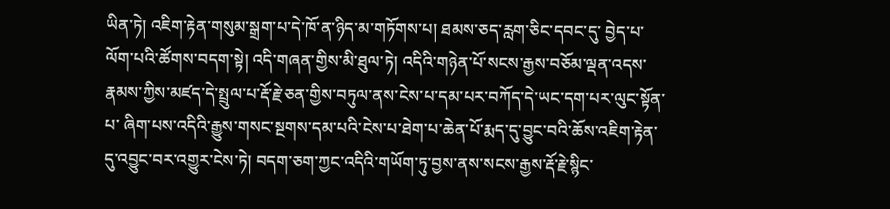ཡིན་ཏེ། འཇིག་རྟེན་གསུམ་སྒྲག་པ་དེ་ཁོ་ན་ཉིད་མ་གཏོགས་པ། ཐམས་ཅད་རླག་ཅིང་དབང་དུ་ བྱེད་པ་ལོག་པའི་ཚོགས་བདག་སྟེ། འདི་གཞན་གྱིས་མི་ཐུལ་ཏེ། འདིའི་གཉེན་པོ་སངས་རྒྱས་བཅོམ་ལྡན་འདས་རྣམས་ཀྱིས་མཛད་དེ་སྤྲུལ་པ་རྡོ་རྗེ་ཅན་གྱིས་བཏུལ་ནས་ངེས་པ་དམ་པར་བཀོད་དེ་ཡང་དག་པར་ལུང་སྟོན་པ་ ཞིག་པས་འདིའི་རྒྱུས་གསང་སྔགས་དམ་པའི་ངེས་པ་ཐེག་པ་ཆེན་པོ་རྨད་དུ་བྱུང་བའི་ཆོས་འཇིག་རྟེན་དུ་འབྱུང་བར་འགྱུར་ངེས་ཏེ། བདག་ཅག་ཀྱང་འདིའི་གཡོག་ཏུ་བྱས་ནས་སངས་རྒྱས་རྡོ་རྗེ་སྙིང་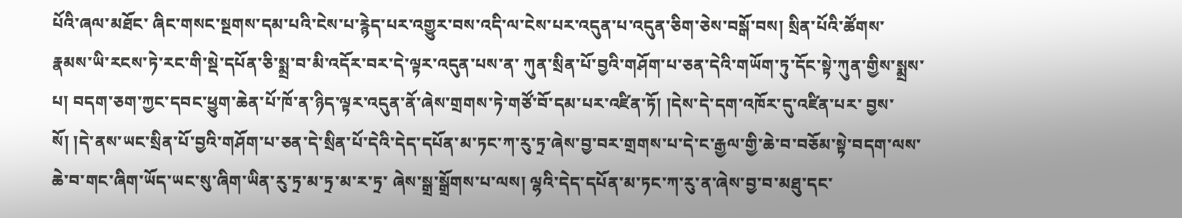པོའི་ཞལ་མཐོང་ ཞིང་གསང་སྔགས་དམ་པའི་ངེས་པ་རྙེད་པར་འགྱུར་བས་འདི་ལ་ངེས་པར་འདུན་པ་འདུན་ཅིག་ཅེས་བསྒོ་བས། སྲིན་པོའི་ཚོགས་རྣམས་ཡི་རངས་ཏེ་རང་གི་སྡེ་དཔོན་ཅི་སྨྲ་བ་མི་འདོར་བར་དེ་ལྟར་འདུན་པས་ན་ ཀུན་སྲིན་པོ་བྱའི་གཤོག་པ་ཅན་དེའི་གཡོག་ཏུ་དོང་སྟེ་ཀུན་གྱིས་སྨྲས་པ། བདག་ཅག་ཀྱང་དབང་ཕྱུག་ཆེན་པོ་ཁོ་ན་ཉིད་ལྟར་འདུན་ནོ་ཞེས་གྲགས་ཏེ་གཙོ་བོ་དམ་པར་འཛིན་ཏོ། །དེས་དེ་དག་འཁོར་དུ་འཛིན་པར་ བྱས་སོ། །དེ་ནས་ཡང་སྲིན་པོ་བྱའི་གཤོག་པ་ཅན་དེ་སྲིན་པོ་དེའི་དེད་དཔོན་མ་ཏང་ཀ་རུ་ཏྲ་ཞེས་བྱ་བར་གྲགས་པ་དེ་ང་རྒྱལ་གྱི་ཆེ་བ་བཅོམ་སྟེ་བདག་ལས་ཆེ་བ་གང་ཞིག་ཡོད་ཡང་སུ་ཞིག་ཡིན་རུ་ཏྲ་མ་ཏྲ་མ་ར་ཏྲ་ ཞེས་སྒྲ་སྒྲོགས་པ་ལས། ལྷའི་དེད་དཔོན་མ་ཏང་ཀ་རུ་ན་ཞེས་བྱ་བ་མཐུ་དང་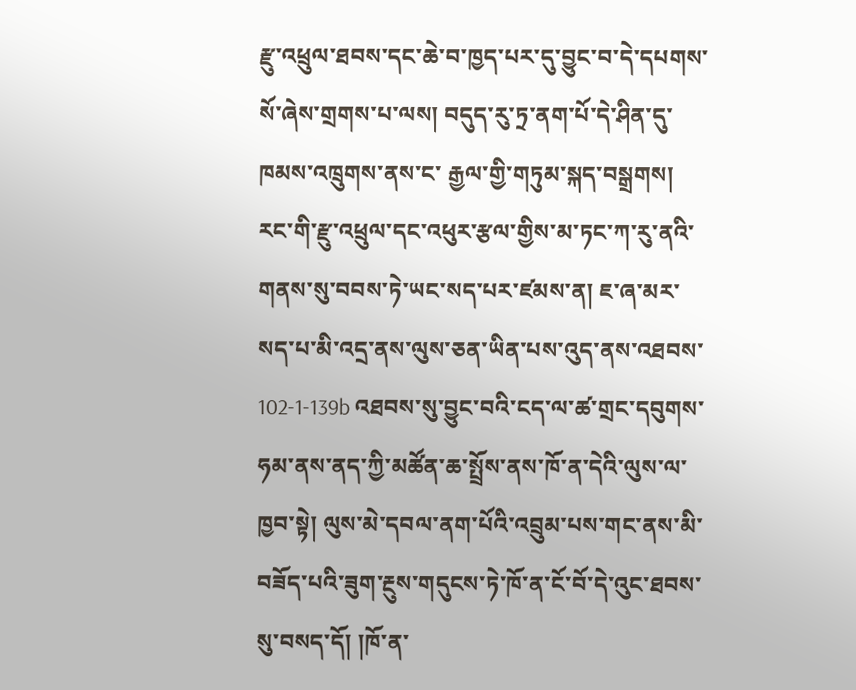རྫུ་འཕྲུལ་ཐབས་དང་ཆེ་བ་ཁྱད་པར་དུ་བྱུང་བ་དེ་དཔགས་སོ་ཞེས་གྲགས་པ་ལས། བདུད་རུ་ཏྲ་ནག་པོ་དེ་ཤིན་དུ་ཁམས་འཁྲུགས་ནས་ང་ རྒྱལ་གྱི་གཏུམ་སྐད་བསྒྲགས། རང་གི་རྫུ་འཕྲུལ་དང་འཕུར་རྩལ་གྱིས་མ་ཏང་ཀ་རུ་ནའི་གནས་སུ་བབས་ཏེ་ཡང་སད་པར་ཛམས་ན། ཇ་ཞ་མར་སད་པ་མི་འདྲ་ནས་ལུས་ཅན་ཡིན་པས་འུད་ནས་འཐབས་ 102-1-139b འཐབས་སུ་བྱུང་བའི་ངད་ལ་ཚ་གྲང་དབུགས་ཧམ་ནས་ནད་ཀྱི་མཚོན་ཆ་སྤྲོས་ནས་ཁོ་ན་དེའི་ལུས་ལ་ཁྱབ་སྟེ། ལུས་མེ་དབལ་ནག་པོའི་འབྲུམ་པས་གང་ནས་མི་བཟོད་པའི་ཟུག་རྔུས་གདུངས་ཏེ་ཁོ་ན་ངོ་བོ་དེ་འུང་ཐབས་ སུ་བསད་དོ། །ཁོ་ན་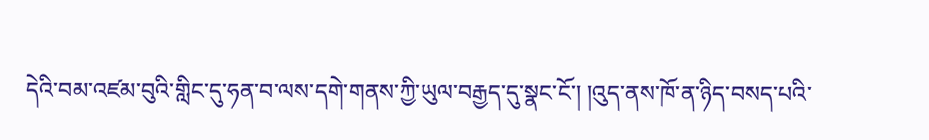དེའི་བམ་འཛམ་བུའི་གླིང་དུ་ཧན་བ་ལས་དགེ་གནས་ཀྱི་ཡུལ་བརྒྱད་དུ་སྣང་ངོ་། །འུད་ནས་ཁོ་ན་ཉིད་བསད་པའི་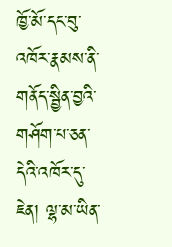ཁྱོ་མོ་དང་བུ་འཁོར་རྣམས་ནི་གནོད་སྦྱིན་བྱའི་གཤོག་པ་ཅན་དེའི་འཁོར་དུ་ཇེན། ལྷ་མ་ཡིན་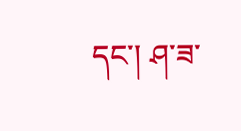དང་། ཤ་ཟ་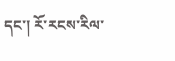དང་། རོ་རངས་རིལ་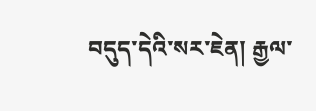བདུད་དེའི་སར་ཇེན། རྒྱལ་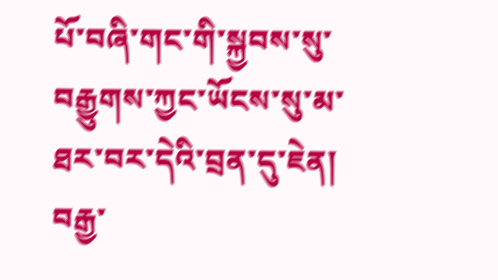པོ་བཞི་གང་གི་སྐྱབས་སུ་བརྒྱུགས་ཀྱང་ཡོངས་སུ་མ་ཐར་བར་དེའི་བྲན་དུ་ཇེན། བརྒྱ་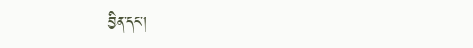བྱིན་དང་།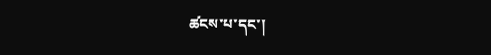ཚངས་པ་དང་།